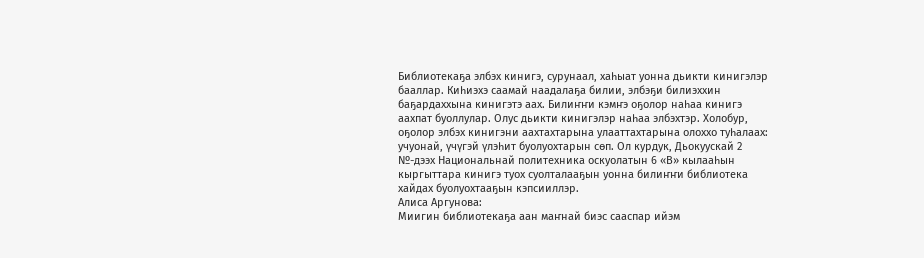Библиотекаҕа элбэх кинигэ, сурунаал, хаһыат уонна дьикти кинигэлэр бааллар. Киһиэхэ саамай наадалаҕа билии, элбэҕи билиэххин баҕардаххына кинигэтэ аах. Билиҥҥи кэмҥэ оҕолор наһаа кинигэ аахпат буоллулар. Олус дьикти кинигэлэр наһаа элбэхтэр. Холобур, оҕолор элбэх кинигэни аахтахтарына улааттахтарына олоххо туһалаах: учуонай, үчүгэй үлэһит буолуохтарын сөп. Ол курдук, Дьокуускай 2 №-дээх Национальнай политехника оскуолатын 6 «В» кылааһын кыргыттара кинигэ туох суолталааҕын уонна билиҥҥи библиотека хайдах буолуохтааҕын кэпсииллэр.
Алиса Аргунова:
Миигин библиотекаҕа аан маҥнай биэс сааспар ийэм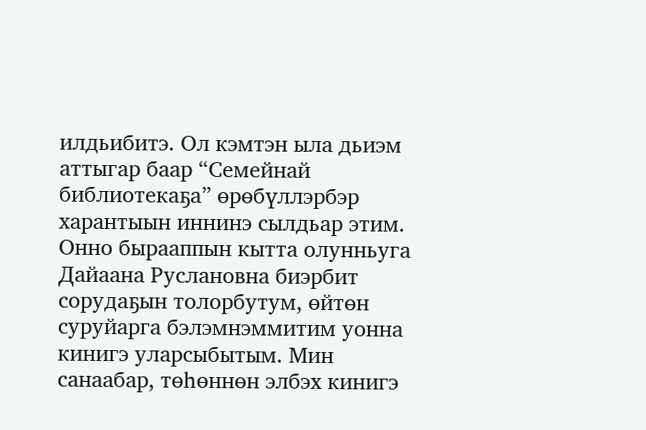илдьибитэ. Ол кэмтэн ыла дьиэм аттыгар баар “Семейнай библиотекаҕа” өрөбүллэрбэр харантыын иннинэ сылдьар этим. Онно бырааппын кытта олунньуга Дайаана Руслановна биэрбит сорудаҕын толорбутум, өйтөн суруйарга бэлэмнэммитим уонна кинигэ уларсыбытым. Мин санаабар, төһөннөн элбэх кинигэ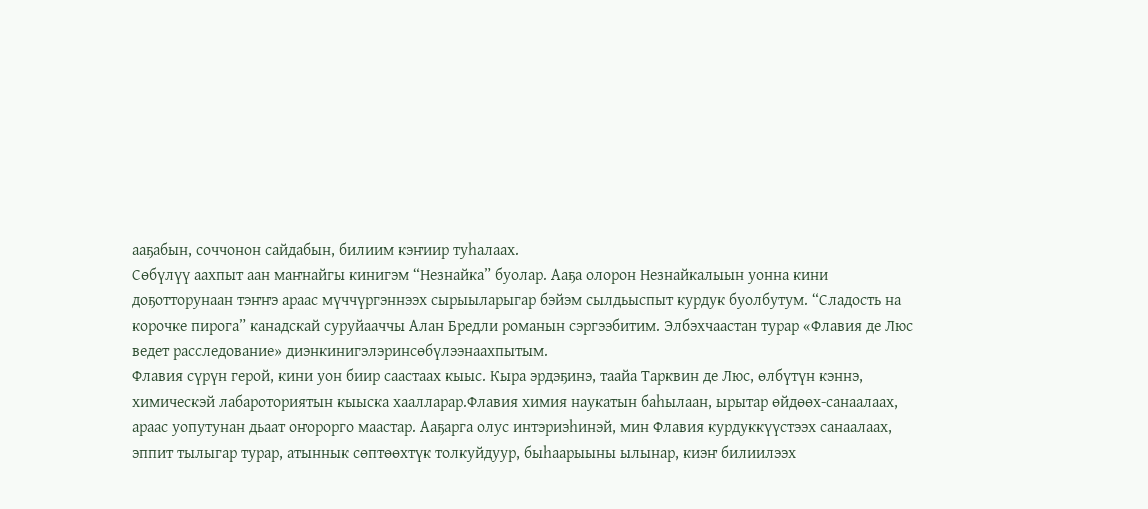ааҕабын, соччонон сайдабын, билиим кэҥиир туһалаах.
Сөбүлүү аахпыт аан маҥнайгы кинигэм “Незнайка” буолар. Ааҕа олорон Незнайкалыын уонна кини доҕотторунаан тэҥҥэ араас мүччүргэннээх сырыыларыгар бэйэм сылдьыспыт курдук буолбутум. “Сладость на корочке пирога” канадскай суруйааччы Алан Бредли романын сэргээбитим. Элбэхчаастан турар «Флавия де Люс ведет расследование» диэнкинигэлэринсөбүлээнаахпытым.
Флавия сүрүн герой, кини уон биир саастаах кыыс. Кыра эрдэҕинэ, таайа Тарквин де Люс, өлбүтүн кэннэ, химическэй лабароториятын кыыска хаалларар.Флавия химия наукатын баһылаан, ырытар өйдөөх-санаалаах, араас уопутунан дьаат оҥорорго маастар. Ааҕарга олус интэриэһинэй, мин Флавия курдуккүүстээх санаалаах, эппит тылыгар турар, атыннык сөптөөхтүк толкуйдуур, быһаарыыны ылынар, киэҥ билиилээх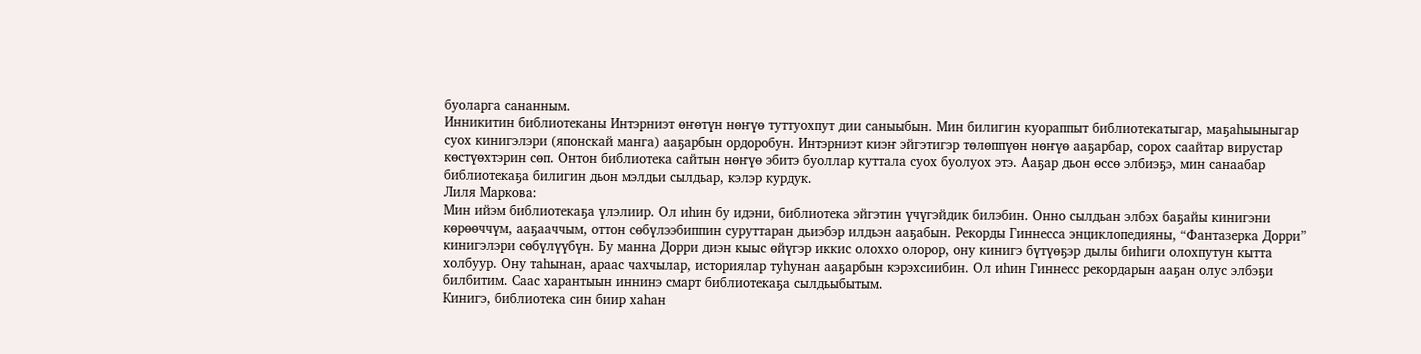буоларга сананным.
Инникитин библиотеканы Интэрниэт өҥөтүн нөҥүө туттуохпут дии саныыбын. Мин билигин куораппыт библиотекатыгар, маҕаһыыныгар суох кинигэлэри (японскай манга) ааҕарбын ордоробун. Интэрниэт киэҥ эйгэтигэр төлөппүөн нөҥүө ааҕарбар, сорох саайтар вирустар көстүөхтэрин сөп. Онтон библиотека сайтын нөҥүө эбитэ буоллар куттала суох буолуох этэ. Ааҕар дьон өссө элбиэҕэ, мин санаабар библиотекаҕа билигин дьон мэлдьи сылдьар, кэлэр курдук.
Лиля Маркова:
Мин ийэм библиотекаҕа үлэлиир. Ол иһин бу идэни, библиотека эйгэтин үчүгэйдик билэбин. Онно сылдьан элбэх баҕайы кинигэни көрөөччүм, ааҕааччым, оттон сөбүлээбиппин суруттаран дьиэбэр илдьэн ааҕабын. Рекорды Гиннесса энциклопедияны, “Фантазерка Дорри” кинигэлэри сөбүлүүбүн. Бу манна Дорри диэн кыыс өйүгэр иккис олоххо олорор, ону кинигэ бүтүөҕэр дылы биһиги олохпутун кытта холбуур. Ону таһынан, араас чахчылар, историялар туһунан ааҕарбын кэрэхсиибин. Ол иһин Гиннесс рекордарын ааҕан олус элбэҕи билбитим. Саас харантыын иннинэ смарт библиотекаҕа сылдьыбытым.
Кинигэ, библиотека син биир хаһан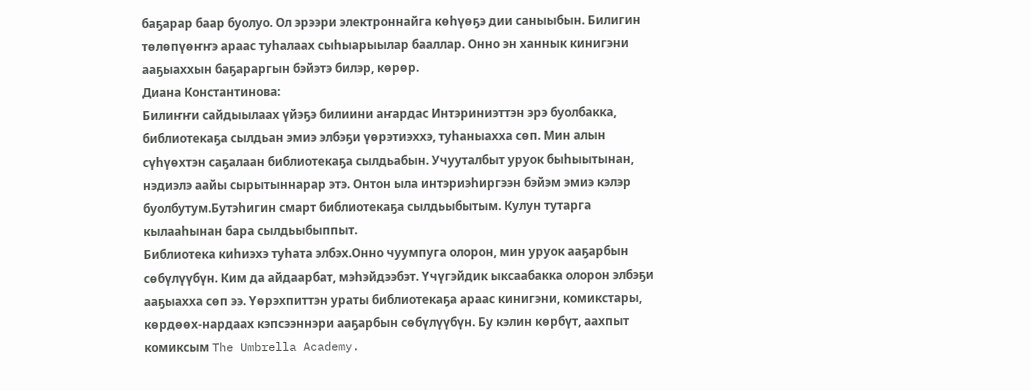баҕарар баар буолуо. Ол эрээри электроннайга көһүөҕэ дии саныыбын. Билигин төлөпүөҥҥэ араас туһалаах сыһыарыылар бааллар. Онно эн ханнык кинигэни ааҕыаххын баҕараргын бэйэтэ билэр, көрөр.
Диана Константинова:
Билиҥҥи сайдыылаах үйэҕэ билиини аҥардас Интэриниэттэн эрэ буолбакка, библиотекаҕа сылдьан эмиэ элбэҕи үөрэтиэххэ, туһаныахха сөп. Мин алын сүһүөхтэн саҕалаан библиотекаҕа сылдьабын. Учууталбыт уруок быһыытынан, нэдиэлэ аайы сырытыннарар этэ. Онтон ыла интэриэһиргээн бэйэм эмиэ кэлэр буолбутум.Бутэһигин смарт библиотекаҕа сылдьыбытым. Кулун тутарга кылааһынан бара сылдьыбыппыт.
Библиотека киһиэхэ туһата элбэх.Онно чуумпуга олорон, мин уруок ааҕарбын сөбүлүүбүн. Ким да айдаарбат, мэһэйдээбэт. Үчүгэйдик ыксаабакка олорон элбэҕи ааҕыахха сөп ээ. Үөрэхпиттэн ураты библиотекаҕа араас кинигэни, комикстары, көрдөөх-нардаах кэпсээннэри ааҕарбын сөбүлүүбүн. Бу кэлин көрбүт, аахпыт комиксым The Umbrella Academy.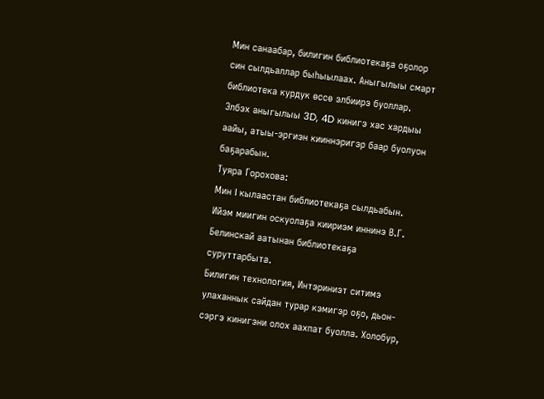Мин санаабар, билигин библиотекаҕа оҕолор син сылдьаллар быһыылаах. Аныгылыы смарт библиотека курдук өссө элбиирэ буоллар. Элбэх аныгылыы 3D, 4D кинигэ хас хардыы аайы, атыы-эргиэн кииннэригэр баар буолуон баҕарабын.
Туяра Горохова:
Мин I кылаастан библиотекаҕа сылдьабын. Ийэм миигин оскуолаҕа киириэм иннинэ В.Г. Белинскай аатынан библиотекаҕа суруттарбыта.
Билигин технология, Интэриниэт ситимэ улаханнык сайдан турар кэмигэр оҕо, дьон-сэргэ кинигэни олох аахпат буолла. Холобур,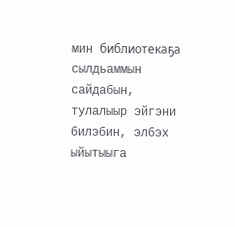мин библиотекаҕа сылдьаммын сайдабын, тулалыыр эйгэни билэбин, элбэх ыйытыыга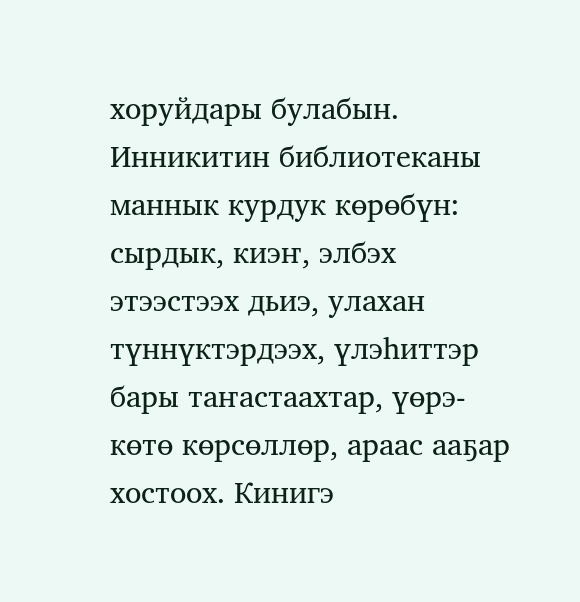хоруйдары булабын.
Инникитин библиотеканы маннык курдук көрөбүн: сырдык, киэҥ, элбэх этээстээх дьиэ, улахан түннүктэрдээх, үлэһиттэр бары таҥастаахтар, үөрэ-көтө көрсөллөр, араас ааҕар хостоох. Кинигэ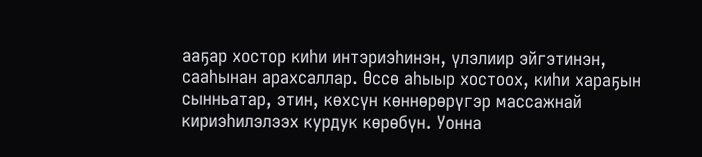ааҕар хостор киһи интэриэһинэн, үлэлиир эйгэтинэн, сааһынан арахсаллар. Өссө аһыыр хостоох, киһи хараҕын сынньатар, этин, көхсүн көннөрөрүгэр массажнай кириэһилэлээх курдук көрөбүн. Уонна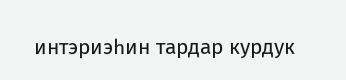интэриэһин тардар курдук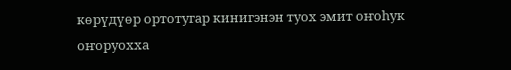көрүдүөр ортотугар кинигэнэн туох эмит оҥоһук оҥоруохха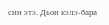син этэ. Дьон кэлэ-бара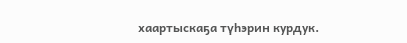хаартыскаҕа түһэрин курдук.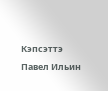Кэпсэттэ Павел Ильин